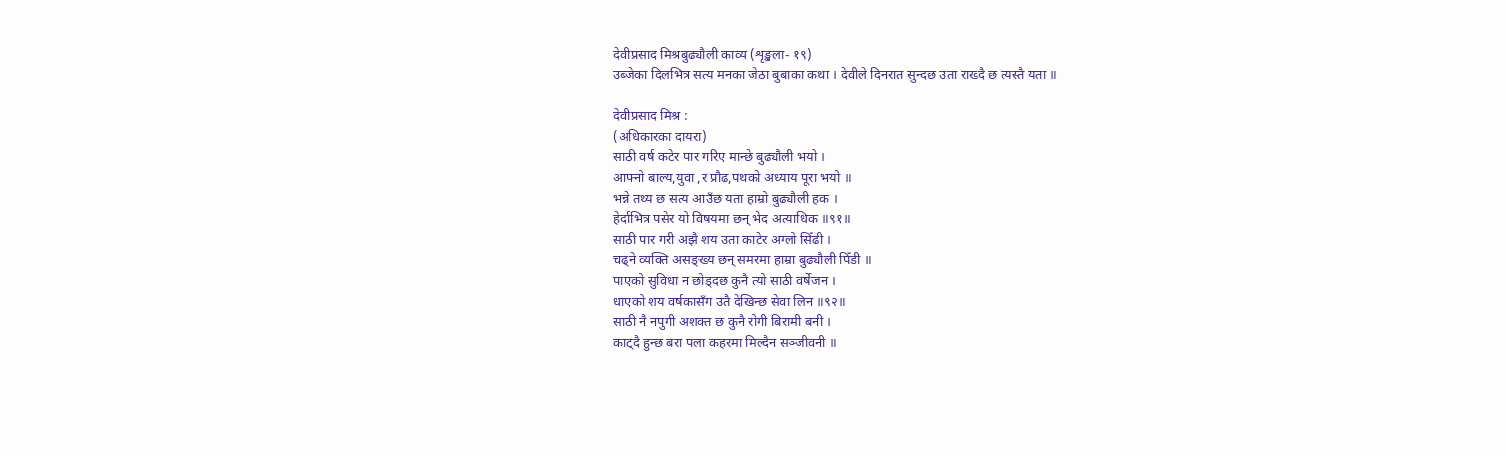देवीप्रसाद मिश्रबुढ्यौली काव्य (शृङ्खला- १९)
उब्जेका दिलभित्र सत्य मनका जेठा बुबाका कथा । देवीले दिनरात सुन्दछ उता राख्दै छ त्यस्तै यता ॥

देवीप्रसाद मिश्र :
(अधिकारका दायरा)
साठी वर्ष कटेर पार गरिए मान्छे बुढ्यौली भयो ।
आफ्नो बाल्य,युवा ,र प्रौढ,पथको अध्याय पूरा भयो ॥
भन्ने तथ्य छ सत्य आउँछ यता हाम्रो बुढ्यौली हक ।
हेर्दाभित्र पसेर यो विषयमा छन् भेद अत्याधिक ॥९१॥
साठी पार गरी अझै शय उता काटेर अग्लो सिँढी ।
चढ्ने व्यक्ति असङ्ख्य छन् समरमा हाम्रा बुढ्यौली पिँडी ॥
पाएको सुविधा न छोड्दछ कुनै त्यो साठी वर्षेजन ।
धाएको शय वर्षकासँग उतै देखिन्छ सेवा लिन ॥९२॥
साठी नै नपुगी अशक्त छ कुनै रोगी बिरामी बनी ।
काट्दै हुन्छ बरा पला कहरमा मिल्दैन सञ्जीवनी ॥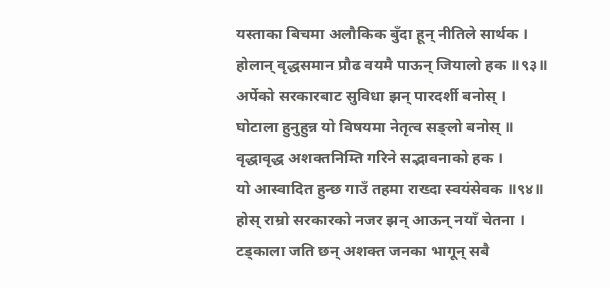यस्ताका बिचमा अलौकिक बुँदा हून् नीतिले सार्थक ।
होलान् वृद्धसमान प्रौढ वयमै पाऊन् जियालो हक ॥९३॥
अर्पेको सरकारबाट सुविधा झन् पारदर्शी बनोस् ।
घोटाला हुनुहुन्न यो विषयमा नेतृत्व सङ्लो बनोस् ॥
वृद्धावृद्ध अशक्तनिम्ति गरिने सद्भावनाको हक ।
यो आस्वादित हुन्छ गाउँ तहमा राख्दा स्वयंसेवक ॥९४॥
होस् राम्रो सरकारको नजर झन् आऊन् नयाँ चेतना ।
टड्काला जति छन् अशक्त जनका भागून् सबै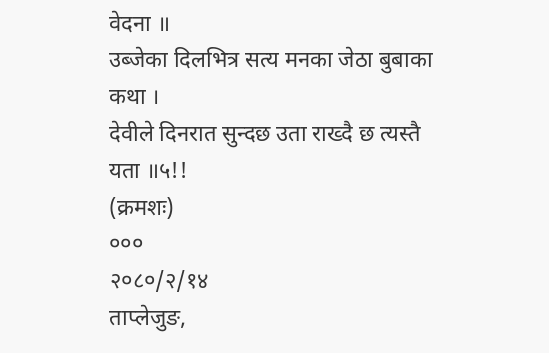वेदना ॥
उब्जेका दिलभित्र सत्य मनका जेठा बुबाका कथा ।
देवीले दिनरात सुन्दछ उता राख्दै छ त्यस्तै यता ॥५!!
(क्रमशः)
०००
२०८०/२/१४
ताप्लेजुङ,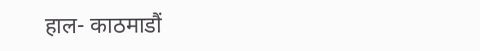हाल- काठमाडौं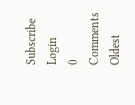Subscribe
Login
0 Comments
Oldest